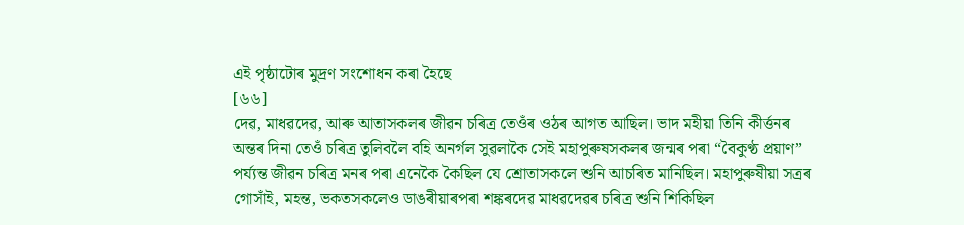এই পৃষ্ঠাটোৰ মুদ্ৰণ সংশোধন কৰা হৈছে
[৬৬]
দেৱ, মাধৱদেৱ, আৰু আতাসকলৰ জীৱন চৰিত্ৰ তেওঁৰ ওঠৰ আগত আছিল। ভাদ মহীয়া তিনি কীৰ্ত্তনৰ অন্তৰ দিনা তেওঁ চৰিত্ৰ তুলিবলৈ বহি অনৰ্গল সুৱলাকৈ সেই মহাপুৰুষসকলৰ জন্মৰ পৰা “বৈকুণ্ঠ প্ৰয়াণ” পৰ্য্যন্ত জীৱন চৰিত্ৰ মনৰ পৰা এনেকৈ কৈছিল যে শ্ৰোতাসকলে শুনি আচৰিত মানিছিল। মহাপুৰুষীয়া সত্ৰৰ গোসাঁই, মহন্ত, ভকতসকলেও ডাঙৰীয়াৰপৰা শঙ্কৰদেৱ মাধৱদেৱৰ চৰিত্ৰ শুনি শিকিছিল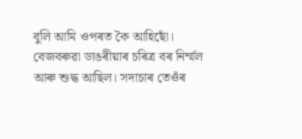বুলি আমি ওপৰত কৈ আহিছোঁ।
বেজবৰুৱা ডাঙৰীয়াৰ চৰিত্ৰ বৰ নিৰ্ম্মল আৰু শুদ্ধ আছিল। সদাচাৰ তেওঁৰ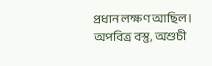প্ৰধান লক্ষণ আছিল। অপবিত্ৰ বস্তু, অশুচী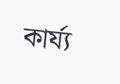কাৰ্য্য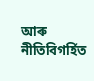আৰু নীতিবিগৰ্হিত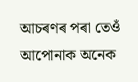আচৰণৰ পৰা তেওঁ আপোনাক অনেক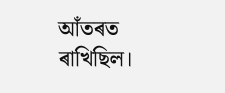আঁতৰত ৰাখিছিল।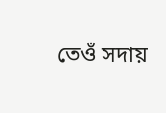তেওঁ সদায়